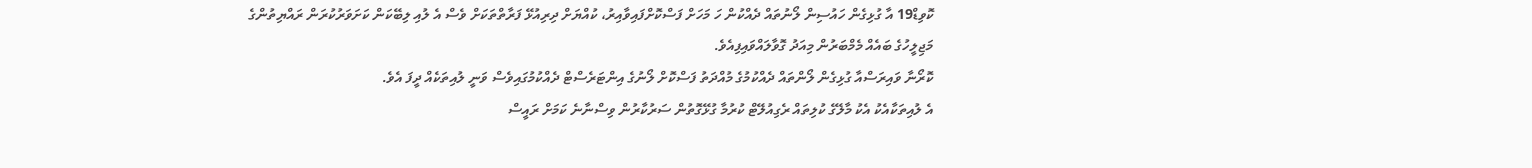ކޮވިޑް19 އާ ގުޅިގެން ހައުސިން ލޯނުތައް ދެއްކުން ހަ މަހަށް ފަސްކޮށްފައިވާއިރު، ކުއްޔަށް ދިރިއުޅޭ ފަރާތްތަކަށް ވެސް އެ ލުއި ލިބޭކަން ކަށަވަރުކުރަން ރައްޔިތުންގެ މަޖިލީހުގެ ބައެއް މެމްބަރުން މިއަދު ގޮވާލައްވައިފިއެވެ.
ކޮރޯނާ ވައިރަސްއާ ގުޅިގެން ލޯންތައް ދެއްކުމުގެ މުއްދަތު ފަސްކޮށް ލޯނުގެ އިންޓަރެސްޓް ދެއްކުމުގައިވެސް ވަނީ ލުއިތަކެއް ދީފަ އެވެ.
އެ ލުއިތަކާއެކު އެކު މާލޭގެ ކުލިތައް ރެގިއުލޭޓް ކުރުމާ ގުޅޭގޮތުން ސަރުކާރުން ވިސްނާނެ ކަމަށް ރައީސް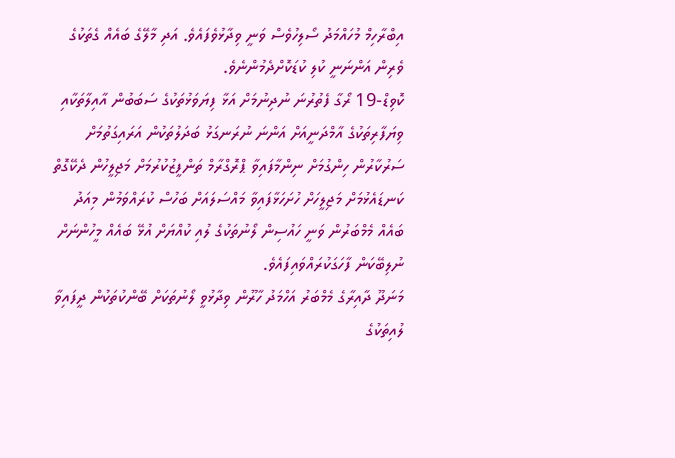އިބްރާހިމް މުހައްމަދު ސޯލިހުވެސް ވަނީ ވިދާޅުވެފައެވެ. އަދި މާލޭގެ ބައެއް ގެތަކުގެ ވެރިން އަންނަނީ ކުލި ކުޑަކޮށްދެމުންނެވެ.
ކޮވިޑް-19 ރޯގާ ފެތުރުނަ ނުދިނުމަށް އަޅާ ފިޔަވަޅުތަކުގެ ސަބަބުން އާއިލާތަކާއި ވިޔަފާރިތަކުގެ އާމްދަނީއަށް އަންނަ ނުރަނގަޅު ބަދަލުތަކުން އަރައިގަތުމަށް ސަރުކާރުން ހިންގުމަށް ނިންމާފައިވާ ޕްރޮގްރާމް ތަންފީޒުކުރުމަށް މަޖިލީހުން ދެކޭގޮތް ކަނޑައެޅުމަށް މަޖިލީހަށް ހުށަހަޅާފައިވާ މައްސަލައަށް ބަހުސް ކުރައްވަމުން މިއަދު ބައެއް މެމްބަރުން ވަނީ ހައުސިން ލޯނުތަކުގެ ލުއި ކުއްޔަށް އުޅޭ ބައެއް މީހުންނަށް ނުލިބޭކަން ފާހަގަކުރައްވައިފައެވެ.
މަނަދޫ ދާއިރާގެ މެމްބަރު އަހްމަދު ހާރޫން ވިދާޅުވީ ލޯނުތަކަށް ބޭންކުތަކުން ދީފައިވާ ލުއިތަކުގެ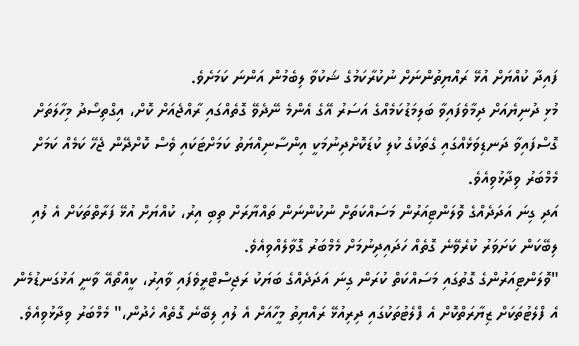ފައިދާ ކުއްޔަށް އުޅޭ ރައްޔިތުންނަށް ނުކުރާކަމުގެ ޝަކުވާ ލިބެމުން އަންނަ ކަމަށެވެ.
މުޅި ދުނިޔެއަށް ދިމާވެފައިވާ ބަލިމަޑުކަމެއްގެ އަސަރު އޭގެ އެންމެ ނޭދެވޭ ގޮތެއްގައި ރާއްޖެއަށް ކޮށް، އިގްތިސޯދު މިހާލަތަށް ގޮސްފައިވާ ދަނޑިވަޅެއްގައި ގެތަކުގެ ކުލި ކުޑަކޮށްދިނުމަކީ އިންސާނިއްޔަތު ކަމަށްޓަކައި ވެސް ކޮށްދޭން ޖެހޭ ކަމެއް ކަމަށް މެމްބަރު ވިދާޅުވިއެވެ.
އަދި ގިނަ އަދަދެއްގެ ވޮލަންޓިއަރުން މަސައްކަތަށް ނުކުންނަން ތައްޔާރަށް ތިބި އިރު، ކުއްޔަށް އުޅޭ ފަރާތްތަކަށް އެ ލުއި ލިބޭކަން ކަށަވަރު ކުރެވޭނެ ގޮތެއް ހަދައިދިނުމަށް މެމްބަރު ގޮވާލެއްވިއެވެ.
"ވޮލަންޓިއަރުންގެ ގޮތުގައި މަސައްކަތް ކުރަން ގިނަ އަދަދެއްގެ ބަޔަކު ރަޖިސްޓްރީވެފައި ވާއިރު، ކީއްތޯއޭ ވާނީ އަޅުގަނޑުމެން އެ ފްލެޓުތަކަށް ޒިޔާރަތްކޮށް އެ ފްލެޓުތަކުގައި ދިރިއުޅޭ ރައްޔިތު މީހާއަށް އެ ލުއި ލިބޭނެ ގޮތެއް ހެދުން،" މެމްބަރު ވިދާޅުވިއެވެ.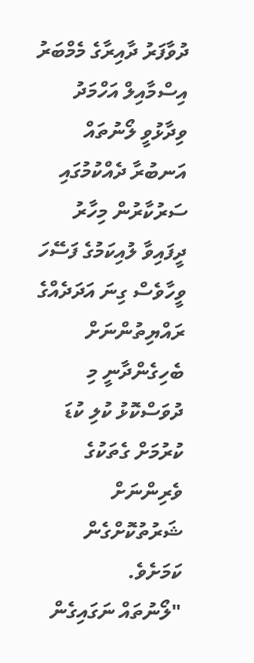ދުވާފަރު ދާއިރާގެ މެމްބަރު އިސްމާއިލް އަހްމަދު ވިދާޅުވީ ލޯނުތައް އަނބުރާ ދެއްކުމުގައި ސަރުކާރުން މިހާރު ދީފައިވާ ލުއިކަމުގެ ފަސޭހަ ވީހާވެސް ގިނަ އަދަދެއްގެ ރައްޔިތުންނަށް ބެހިގެންދާނީ މި ދުވަސްކޮޅު ކުލި ކުޑަ ކުރުމަށް ގެތަކުގެ ވެރިންނަށް ޝަރުތުކޮށްގެން ކަމަށެވެ.
"ލޯނުތައް ނަގައިގެން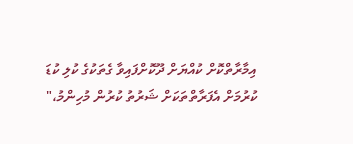އިމާރާތްކޮށް ކުއްޔަށް ދޫކޮށްފައިވާ ގެތަކުގެ ކުލި ކުޑަ ކުރުމަށް އެފަރާތްތަކަށް ޝަރުތު ކުރުން މުހިންމު،"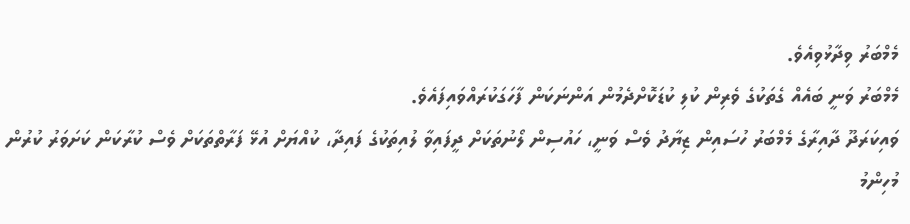މެމްބަރު ވިދާޅުވިއެވެ.
މެމްބަރު ވަނީ ބައެއް ގެތަކުގެ ވެރިން ކުލި ކުޑަކޮށްދެމުން އަންނަކަން ފާހަގަކުރައްވައިފައެވެ.
ވައިކަރަދޫ ދާއިރާގެ މެމްބަރު ހުސައިން ޒިޔާދު ވެސް ވަނީ، ހައުސިން ލޯނުތަކަށް ދީފައިވާ ލުއިތަކުގެ ފައިދާ، ކުއްޔަށް އުޅޭ ފަރާތްތަކަށް ވެސް ކުރާކަން ކަށަވަރު ކުރުން މުހިންމު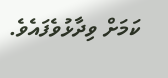ކަމަށް ވިދާޅުވެފައެވެ.